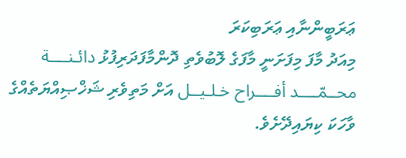ޢަރަބީންނާއި ޢަރަބިކަރަ
މިއަދު މާފަ މިފަށަނީ މާފަގެ ލޮބުވެތި ދޮންމާފަދަރިފުޅު دائـنــــة محــمّــــد أفــــراح خـلـيــل އަށް މަތިވެރި ޝަޚްޞިއްޔަތެއްގެ ވާހަކަ ކިޔައިދޭށެވެ.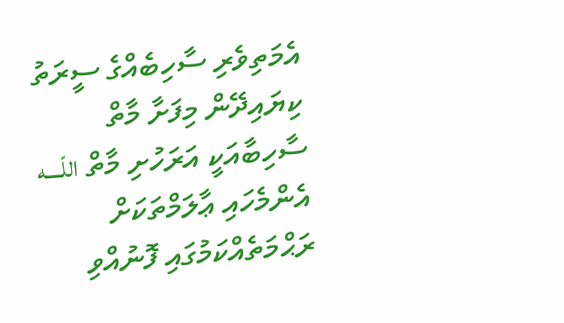އެމަތިވެރި ސާހިބެއްގެ ސީރަތު ކިޔައިދޭން މިފަށާ މާތް ސާހިބާއަކީ އަރަހުށި މާތް اللّــــه އެންމެހައި ޢާލަމްތަކަށް ރަޙްމަތެއްކަމުގައި ފޮނުއްވި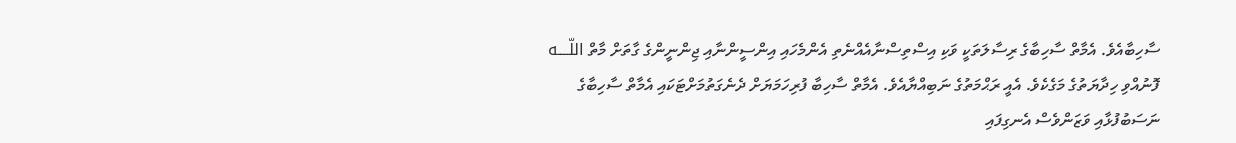ސާހިބާއެވެ. އެމާތް ސާހިބާގެ ރިސާލަތަކީ ވަކި އިސްތިސްނާއެއްނެތި އެންމެހައި އިންސީންނާއި ޖިންނީންގެ ގާތަށް މާތް اللّــــه ފޮނުއްވި ހިދާޔަތުގެ މަގެކެވެ. އެއީ ރަޙްމަތުގެ ނަބިއްޔާއެވެ. އެމާތް ސާހިބާ ފުރިހަމަޔަށް ދެނެގަތުމަށްޓަކައި އެމާތް ސާހިބާގެ ނަސަބުފުޅާއި ވަޒަންވެސް އެނގިފައި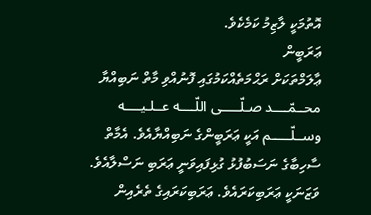އޮތުމަކީ ލާޒިމު ކަމެކެވެ.
ޢަރަބީން
ޢާލަމްތަކަށް ރަޙްމަތެއްކަމުގައި ފޮނުއްވި މާތް ނަބިއްޔާ محــمّــــد صـلّـــــى اللّــــه عــلـيــــه وســلّـــــم އަކީ ޢަރަބީންގެ ނަބިއްޔާއެވެ. އެމާތް ސާހިބާގެ ނަސަބުފުޅު ގުޅިފައިވަނީ ޢަރަބި ނަސްލާއެވެ. ވަޒަނަކީ ޢަރަބިކަރައެވެ. ޢަރަބިކަރައިގެ ތެރެއިން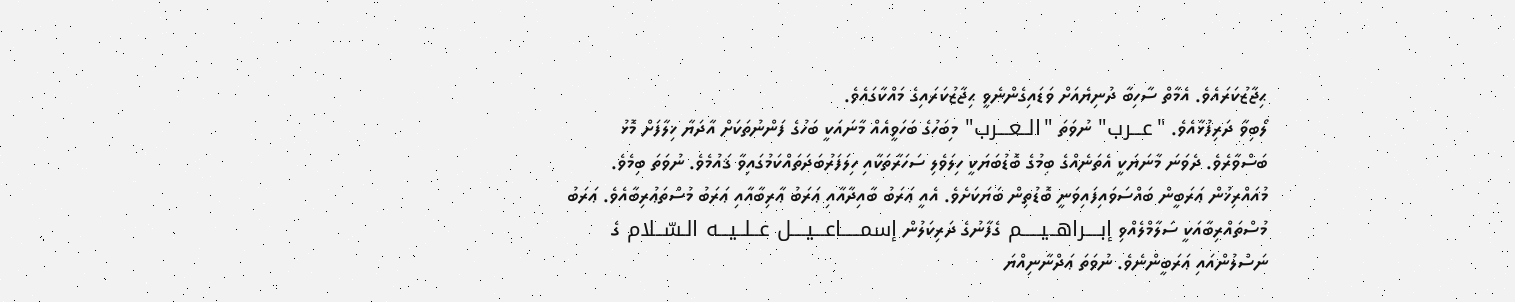ޙިޖާޒުކަރައެވެ. އެމާތް ސާހިބާ ދުނިޔެއަށް ވަޑައިގެންނެވީ ޙިޖާޒުކަރައިގެ މައްކާގައެވެ.
ލޯބިވާ ދަރިފުޅާއެވެ. "عـــرب" ނުވަތަ "الــعـــرب" މިބަހުގެ ބަހަވީއެއް މާނައަކީ ބަހުގެ ފަންނުތަކަށް އާދަޔާ ޚިލާފަށް މޮޅު ބަސްވާރެވެ. ދެވަނަ މާނަޔަކީ އެތަނެއްގެ ބިމުގެ ބޮޑުބަޔަކީ ހިލަވެލި ސަހަރާތަކާއި ހިލަފަރުބަދަތައްކަމުގައިވާ ޤައުމެވެ. ނުވަތަ ބިމެވެ.
މުއައްރިޚުން ޢަރަބީން ބައްސަވައިފައިވަނީ ބޮޑުތިން ބަޔަކަށެވެ. އެއީ ޢަރަބު ބާއިދާއާއި ޢަރަބު ޢާރިބާއާއި ޢަރަބު މުސްތަޢުރިބާއެވެ. ޢަރަބު މުސްތައްރިބާއަކީ ސަލާމްލެއްވި إبــــراهــيـــــم ގެފާނުގެ ދަރިކަލުން إسمـــــاعـــيــــل عــلــيـــه الـسّــلام ގެ ނަސްލުންއައި ޢަރަބީންނެވެ. ނުވަތަ ޢަދްނާނިއްޔަ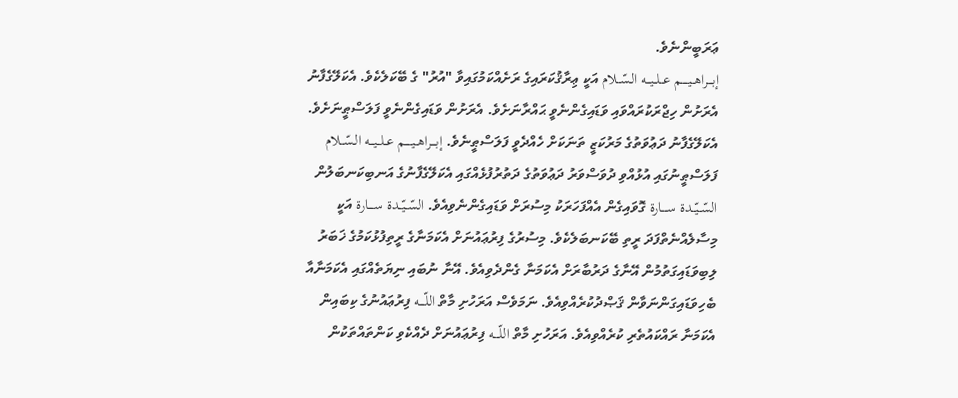ޢަރަބީންނެވެ.
إبــــراهــيـــــم عــلــيـــه الـسّــلام އަކީ ޢިރާޤުކަރައިގެ ރަށެއްކަމުގައިވާ "އުރު" ގެ ބޭކަލެކެވެ. އެކަލޭގެފާނު އެރަށުން ހިޖްރަކުރައްވައި ވަޑައިގެންނެވީ ޙައްރާނަށެވެ. އެރަށުން ވަޑައިގެންނެވީ ފަލަސްޠީނަށެވެ. އެކަލޭގެފާނު ދަޢުވަތުގެ މަރުކަޒީ ތަނަކަށް ހެއްދެވީ ފަލަސްޠީނެވެ. إبــــراهــيـــــم عــلــيـــه الـسّــلام ފަލަސްޠީނުގައި އުޅުއްވި ދުވަސްވަރު ދަޢުވަތުގެ ދަތުރުފުޅެއްގައި އެކަލޭގެފާނުގެ އަނބިކަނބަލުން السّــيّــدة ســــارة ގޮވައިގެން އެއްފަހަރަކު މިސުރަށް ވަޑައިގެންނެވިއެވެ. السّــيّــدة ســــارة އަކީ މިސާލެއްނެތްފަދަ ރީތި ބޭކަނބަލެކެވެ. މިސުރުގެ ފިރުޢައުނަށް އެކަމަނާގެ ރީތިފުޅުކަމުގެ ޚަބަރު ލިބިވަޑައިގަތުމުން އޭނާގެ ދަރުބާރަށް އެކަމަނާ ގެންދެވިއެވެ. އޭނާ ނުބައި ނިޔަތެއްގައި އެކަމަނާއާ ބެހިވަޑައިގަންނަވާން ޤަޞްދުކުރެއްވިއެވެ. ނަމަވެސް އަރަހުށި މާތް اللّــــه ފިރުޢައުނުގެ ކިބައިން އެކަމަނާ ރައްކައުތެރި ކުރެއްވިއެވެ. އަރަހުށި މާތް اللّــــه ފިރުޢައުނަށް ދެއްކެވި ކަންތައްތަކުން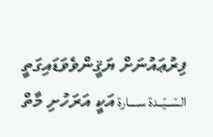ފިރުޢައުނަށް ޔަޤީންވެވަޑައިގަތީ السّــيّــدة ســــارة އަކީ އަރަހުށި މާތް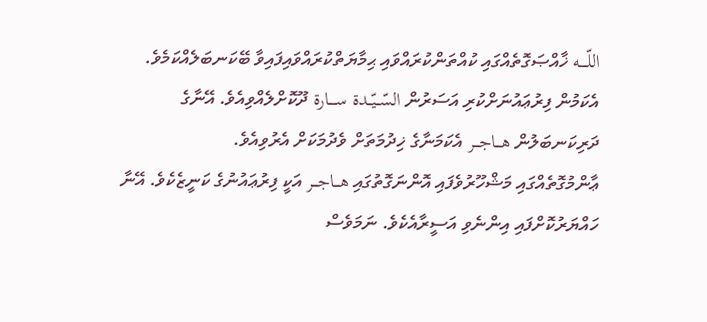اللّــــه ޚާއްޞަގޮތެއްގައި ކުއްތަންކުރައްވައި ޙިމާޔަތްކުރައްވައިފައިވާ ބޭކަނބަލެއްކަމެވެ. އެކަމުން ފިރުޢައުނަށްކުރި އަސަރުން السّــيّــدة ســــارة ދޫކޮށްލެއްވިއެވެ. އޭނާގެ ދަރިކަނބަލުން هـــاجـــر އެކަމަނާގެ ޚިދުމަތަށް ވެދުމަކަށް އެރުވިއެވެ.
ޢާންމުގޮތެއްގައި މަޝްހޫރުވެފައި އޮންނަގޮތުގައި هـــاجـــر އަކީ ފިރުޢައުނުގެ ކަނީޒެކެވެ. އޭނާ ހައްޔަރުކޮށްފައި އިންނެވި އަސީރާއެކެވެ. ނަމަވެސް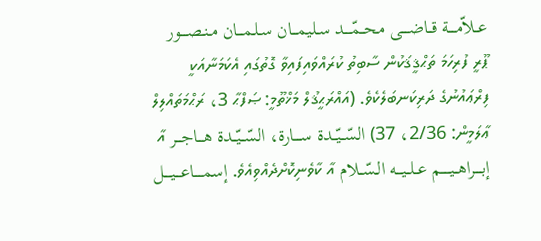عــلاّمــــة قــاضــــى محــمّــــد سـليمـــان سـلـمـــان مـنـصــــور ޕޫރީ ފުރިހަމަ ތަޙްޤީޤަކުން ސާބިތު ކުރައްވައިފައިވާ ގޮތުގައި އެކަމަނާއަކީ ފިރްޢައުނުގެ ދަރިކަނބަލެކެވެ. (އައްރަޙީޤުލް މަޚްތޫމީ: ޞަފްޙާ 3، ރަޙްމަތައްލިލް ޢާލަމީން: 2/36، 37) السّــيّــدة ســــارة، السّــيّــدة هـــاجـــر އާ إبــــراهــيـــــم عــلــيـــه الـسّــلام އާ ކާވެނިކޮށްދެއްވިއެވެ. إسمـــــاعـــيــــل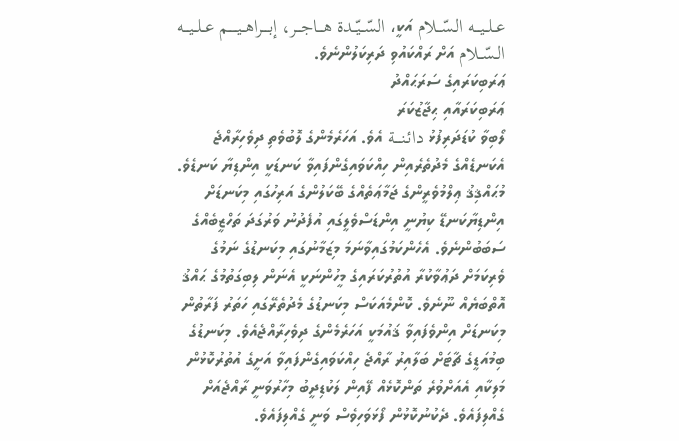عــلــيـــه الـسّــلام އަކީ، السّــيّــدة هـــاجـــر، إبــــراهــيـــــم عــلــيـــه الـسّــلام އަށް ރައްކައުވި ދަރިކަލުންނެވެ.
ޢަރަބިކަރައިގެ ސަރަޙައްދު
ޢަރަބިކަރައާއި ޙިޖާޒުކަރަ
ލޯބިވާ ކުޑަދަރިފުޅު دائـنــــة އެވެ. އަހަރެމެންގެ ލޮބުވެތި ދިވެހިރާއްޖެ އެކަނޑެއްގެ މެދުތެރެއިން ހިއްކަވައިގެންފައިވާ ކަނޑަކީ އިންޑިޔާ ކަނޑެވެ. މުޙައްޤިޤު ޢިލްމުވެރީންގެ ޖަމާޢަތެއްގެ ބޭކަލުންގެ އަރިހުގައި މިކަނޑަށް އިންޑިޔާކަނޑޭ ކިޔުނީ އިންޑަސްވެލީގައި އުފެދުނު ވަރުގަދަ ތަހްޒީބެއްގެ ސަބަބުންނެވެ. އެހެންކަމުގައިވާނަމަ މިޒަމާނުގައި މިކަނޑުގެ ނަމުގެ ވެރިކަމަށް ދަޢުވާކުރާ އުތުރުކަރައިގެ މީހުންނަކީ އެނަން ލިބިގަތުމުގެ ޙައްޤު އޮތްބަޔެއް ނޫނެވެ. ކޮންމެއަކަސް މިކަނޑުގެ މެދުތެރޭގައި ހަތަރު ފަރާތުން މިކަނޑަށް އިންވެފައިވާ ޤައުމަކީ އަހަރެމެންގެ ދިވެހިރާއްޖެއެވެ. މިކަނޑުގެ ބިމުއަޑީގެ ޗާޓަށް ބަލާއިރު ރާއްޖެ ހިއްކަވައިގެންފައިވާ އަށީގެ އުތުރުކޮޅުން މަލިކާއި އެއަށްވުރެ ތަންކޮޅެއް ފޭއިން ލަކުޑިދީބު މިހާރުވަނީ ރާއްޖެއަށް ގެއްލިފައެވެ. ދެކުނުކޮޅުން ފޯޅަވަހިވެސް ވަނީ ގެއްލިފައެވެ.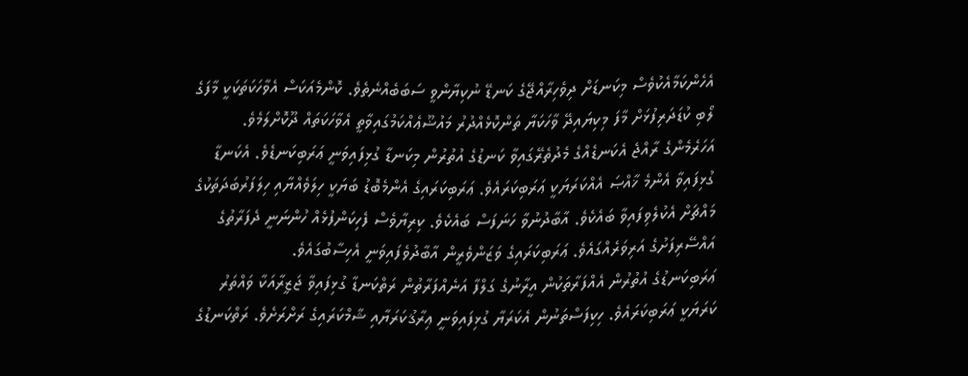އެހެންކަމާއެކުވެސް މިކަނޑަށް ދިވެހިރާއްޖޭގެ ކަނޑޭ ނުކިޔާންވީ ސަބަބެއްނެތެވެ. ކޮންމެއަކަސް އެވާހަކަތަކަކީ މާފަގެ ލޯބި ކުޑަދަރިފުޅަށް މާފަ މިކިޔައިދޭ ވާހަކަޔާ ތަންކޮޅެއްދުރު މައުޟޫޢެއްކަމުގައިވާތީ އެވާހަކަތައް ދޫކޮށްލަމެވެ.
އަހަރެމެންގެ ރާއްޖެ އެކަނޑެއްގެ މެދުތެރޭގައިވާ ކަނޑުގެ އުތުރުން މިކަނޑާ ގުޅިފައިވަނީ ޢަރަބިކަނޑެވެ. އެކަނޑާ ގުޅިފައިވާ އެންމެ ޚާއްޞަ އެއްކަރަޔަކީ ޢަރަބިކަރައެވެ. ޢަރަބިކަރައިގެ އެންމެބޮޑު ބަޔަކީ ހިލަވެއްޔާއި ހިލަފަރުބަދަތަކުގެ މައްޗަށް އެކުލެވިފައިވާ ބައެކެވެ. އާބާދުނުވާ ހަނަފަސް ބައެކެވެ. ކިރިޔާވެސް ފެހިކަންފުޅެއް ހުންނަނީ ދެފަރާތުގެ އައްސޭރިފަށުގެ އަރިވަރެއްގައެވެ. ޢަރަބިކަރައިގެ ވަޒަންވެރީން އާބާދުވެފައިވަނީ އެހިސާބުގައެވެ.
ޢަރަބިކަނޑުގެ އުތުރުން އެއްފަރާތަކުން އީރާނުގެ ގަލްފާ އަނެއްފަރާތުން ރަތްކަނޑާ ގުޅިފައިވާ ޖަޒީރާއަކާ ވައްތަރު ކަރަޔަކީ ޢަރަބިކަރައެވެ. ހިކިފަސްތަނުން އެކަރަޔާ ގުޅިފައިވަނީ ޢިރާޤުކަރަޔާއި ޝާމްކަރައިގެ ރަށްރަށެވެ. ރަތްކަނޑުގެ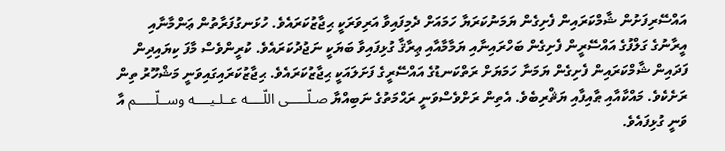އައްސޭރިފަށުން ޝާމްކަރައިން ފެށިގެން ޔަމަނުކަރަޔާ ހަމައަށް ދެމިފައިވާ އަރިވަރަކީ ޙިޖާޒުކަރައެވެ. ހުޅަނގުފަރާތުން ޢަންމާނާއި އީރާނުގެ ގަލްފުގެ އައްސޭރީން ފެށިގެން ބަހްރައިނާއި ޔަމާމާއާއި ޢިރާޤާ ގުޅިފައިވާ ބަޔަކީ ނަޖުދުކަރައެވެ. ކުރީންވެސް މާފަ ކިޔައިދިން ފަދައިން ޝާމްކަރައިން ފެށިގެން ޔަމަނާ ހަމަޔަށް ރަތްކަނޑުގެ އައްސޭރީގެ ފަށަލައަކީ ޙިޖާޒުކަރައެވެ. ޙިޖާޒުކަރައިގައިވަނީ މަޝްހޫރު ތިން ރަށެކެވެ. މައްކާއާއި ޠާއިފާއި ޔަޘްރިބެވެ. އެތިން ރަށްވެސްވަނީ ރަޙްމަތުގެ ނަބިއްޔާ صـلّـــــى اللّــــه عــلـيــــه وســلّـــــم އާ ވަނީ ގުޅިފައެވެ.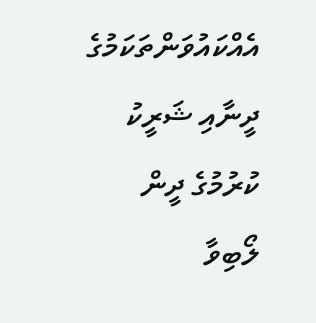އެއްކައުވަންތަކަމުގެ ދީނާއި ޝަރީކު ކުރުމުގެ ދީން
ލޯބިވާ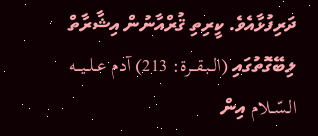ދަރިފުޅާއެވެ. ކީރިތި ޤުރްއާނުން އިޝާރާތް ލިބޭގޮތުގައި (الــبـقـــرة: 213) آدم عــلــيـــه الـسّــلام އިން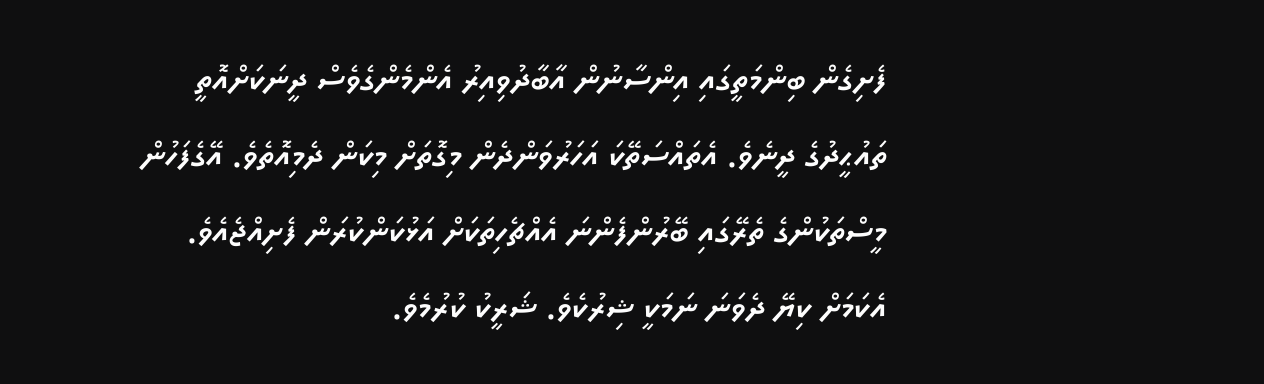ފެށިގެން ބިންމަތީގައި އިންސާނުން އާބާދުވިއިރު އެންމެންގެވެސް ދީނަކަށްއޮތީ ތައުޙީދުގެ ދީނެވެ. އެތައްސަތޭކަ އަހަރުވަންދެން މިގޮތަށް މިކަން ދެމިއޮތެވެ. އޭގެފަހުން މީސްތަކުންގެ ތެރޭގައި ބޭރުންފެންނަ އެއްޗެހިތަކަށް އަޅުކަންކުރަން ފެށިއްޖެއެވެ. އެކަމަށް ކިޔޭ ދެވަނަ ނަމަކީ ޝިރުކެވެ. ޝަރީކު ކުރުމެވެ.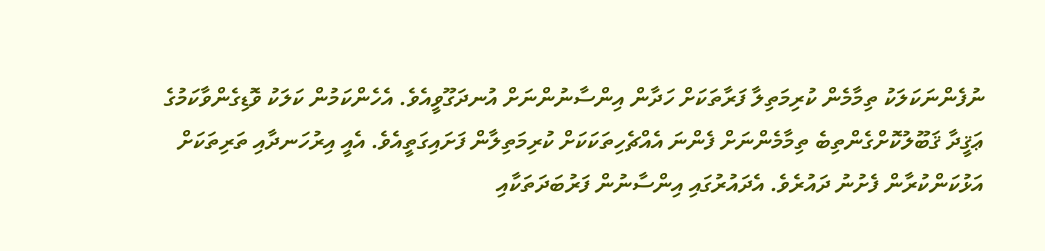ނުފެންނަކަލަކު ތިމާމެން ކުރިމަތިލާ ފަރާތަކަށް ހަދާން އިންސާނުންނަށް އުނދަގޫވީއެވެ. އެހެންކަމުން ކަލަކު ވޮޑިގެންވާކަމުގެ ޢަޤީދާ ޤަބޫލުކޮށްގެންތިބެ ތިމާމެންނަށް ފެންނަ އެއްޗެހިތަކަކަށް ކުރިމަތިލާން ފަށައިގަތީއެވެ. އެއީ އިރުހަނދާއި ތަރިތަކަށް އަޅުކަންކުރާން ފެށުނު ދައުރެވެ. އެދައުރުގައި އިންސާނުން ފަރުބަދަތަކާއި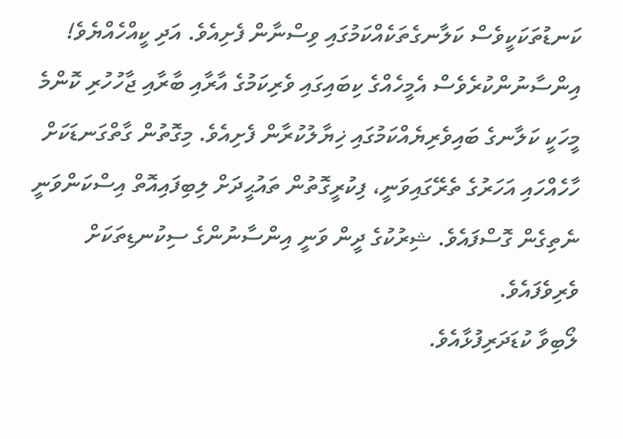ކަނޑުތަކަކީވެސް ކަލާނގެތަކެއްކަމުގައި ވިސްނާން ފެށިއެވެ. އަދި ކީއްހެއްޔެވެ! އިންސާނުންކުރެވެސް އެމީހެއްގެ ކިބައިގައި ވެރިކަމުގެ އާރާއި ބާރާއި ޖާހުހުރި ކޮންމެ މީހަކީ ކަލާނގެ ބައިވެރިޔެއްކަމުގައި ޚިޔާލުކުރާން ފެށިއެވެ. މިގޮތުން ގާތްގަނޑަކަށް ހާހެއްހައި އަހަރުގެ ތެރޭގައިވަނީ، ފިކުރީގޮތުން ތައުޙީދަށް ލިބިފައިއޮތް އިސްކަންވަނީ ނެތިގެން ގޮސްފައެވެ. ޝިރުކުގެ ދީން ވަނީ އިންސާނުންގެ ސިކުނޑިތަކަށް ވެރިވެފައެވެ.
ލޯބިވާ ކުޑަދަރިފުޅާއެވެ.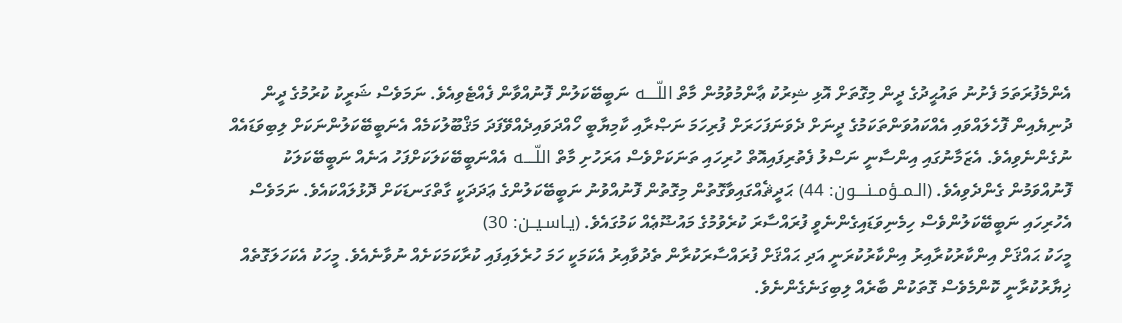އެންމެފުރަތަމަ ފެށުނު ތައުޙީދުގެ ދީން މިގޮތަށް އޮޅި ޝިރުކު ޢާންމުވުމުން މާތް اللّــــه ނަބީބޭކަލުން ފޮނުއްވާން ފެއްޓެވިއެވެ. ނަމަވެސް ޝަރީކު ކުރުމުގެ ދީން ދުނިޔެއިން ފޮހެލައްވައި އެއްކައުވަންތަކަމުގެ ދީނަށް ދެވަނަފަހަރަށް ފުރިހަމަ ނަޞްރާއި ކާމިޔާބީ ހޯއްދަވައިދެއްވޭފަދަ މަޤްބޫލުކަމެއް އެނަބީބޭކަލުންނަކަށް ލިބިވަޑައެއް ނުގެންނެވިއެވެ. އެޒަމާނުގައި އިންސާނީ ނަސްލު ފެތުރިފައިއޮތް ހުރިހައި ތަނަކަށްވެސް އަރަހުށި މާތް اللّــــه އެއްނަބީބޭކަލަކަށްފަހު އަނެއް ނަބީބޭކަލަކު ފޮނުއްވަމުން ގެންދެވިއެވެ. (الـمــؤمــنــــون: 44) ޙަދީޘެއްގައިވާގޮތުން މިގޮތުން ފޮނުއްވުނު ނަބީބޭކަލުންގެ ޢަދަދަކީ ގާތްގަނޑަކަށް ދޮޅުލައްކައެވެ. ނަމަވެސް އެހުރިހައި ނަބީބޭކަލުންވެސް ހިމެނިވަޑައިގެންނެވީ ފުރައްސާރަ ކުރެވުމުގެ މައުޟޫޢެއް ކަމުގައެވެ. (يـاسـيــن: 30)
މީހަކު ޙައްޤަށް އިންކާރުކުރާއިރު އިންކާރުކުރަނީ އަދި ޙައްޤަށް ފުރައްސާރަކުރާން ތެދުވާއިރު އެކަމަކީ ހަމަ ހުރެލައިފައި ކުރާކަމަކަށެއް ނުވާނެއެވެ. މީހަކު އެކަހަލަގޮތެއް ޚިޔާރުކުރާނީ ކޮންމެވެސް ގޮތަކުން ބާރެއް ލިބިގަނެގެންނެވެ.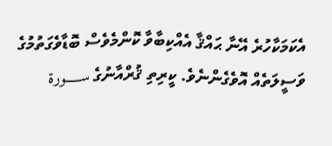އެކަމަކާހުރެ އޭނާ ޙައްޤާ އެއްކިބާވާ ކޮންމެވެސް ބޮޑާވެގަތުމުގެ ވަސީލަތެއް އޮވެގެންނެވެ. ކީރިތި ޤުރްއާނުގެ ســـــورة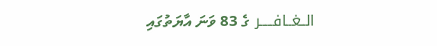الــغــافـــــر ގެ 83 ވަނަ އާޔަތުގައި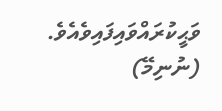ވަޙީކުރައްވައިފައިވެއެވެ.
(ނުނިމޭ)